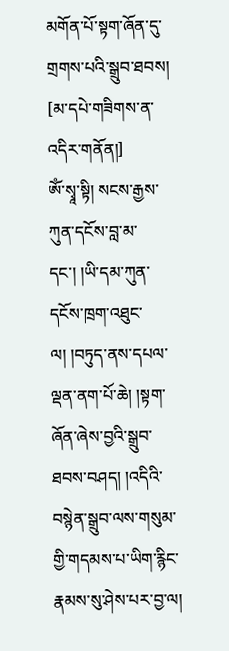མགོན་པོ་སྟག་ཞོན་དུ་གྲགས་པའི་སྒྲུབ་ཐབས།
[མ་དཔེ་གཟིགས་ན་འདིར་གནོན།]
ཨོཾ་སྭཱ་སྟི། སངས་རྒྱས་ཀུན་དངོས་བླ་མ་དང་། །ཡི་དམ་ཀུན་དངོས་ཁྲག་འཐུང་ལ། །བཏུད་ནས་དཔལ་ལྡན་ནག་པོ་ཆེ། །སྟག་ཞོན་ཞེས་བྱའི་སྒྲུབ་ཐབས་བཤད། །འདིའི་བསྙེན་སྒྲུབ་ལས་གསུམ་གྱི་གདམས་པ་ཡིག་རྙིང་རྣམས་སུ་ཤེས་པར་བྱ་ལ།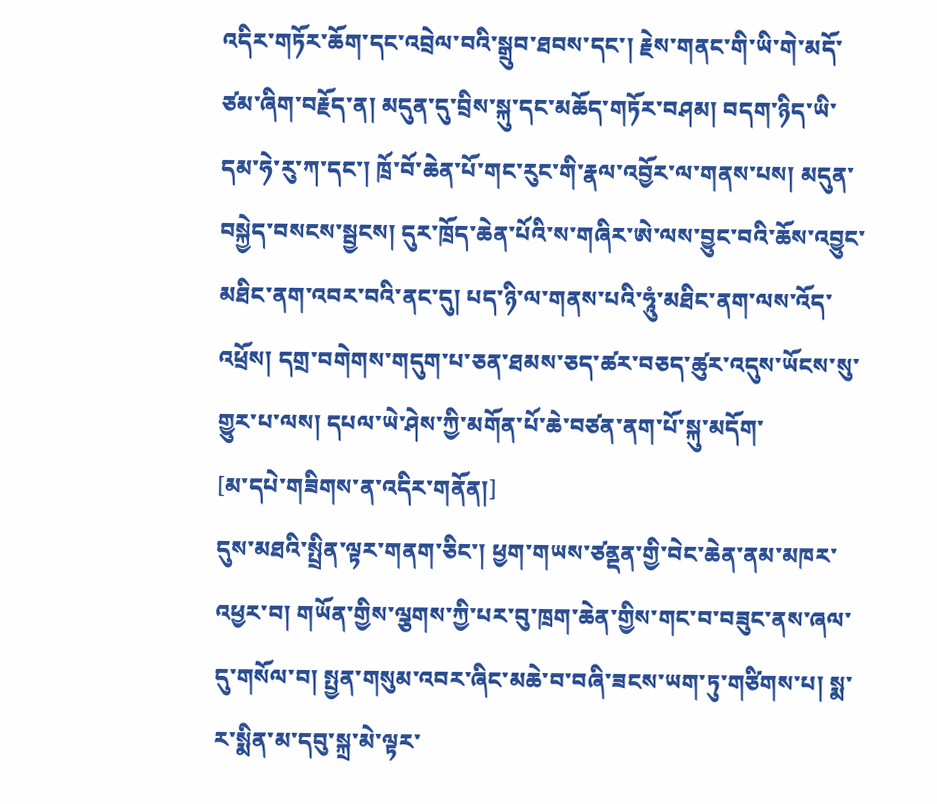འདིར་གཏོར་ཆོག་དང་འབྲེལ་བའི་སྒྲུབ་ཐབས་དང་། རྗེས་གནང་གི་ཡི་གེ་མདོ་ཙམ་ཞིག་བརྗོད་ན། མདུན་དུ་བྲིས་སྐུ་དང་མཆོད་གཏོར་བཤམ། བདག་ཉིད་ཡི་དམ་ཧེ་རུ་ཀ་དང་། ཁྲོ་བོ་ཆེན་པོ་གང་རུང་གི་རྣལ་འབྱོར་ལ་གནས་པས། མདུན་བསྐྱེད་བསངས་སྦྱངས། དུར་ཁྲོད་ཆེན་པོའི་ས་གཞིར་ཨེ་ལས་བྱུང་བའི་ཆོས་འབྱུང་མཐིང་ནག་འབར་བའི་ནང་དུ། པད་ཉི་ལ་གནས་པའི་ཧཱུཾ་མཐིང་ནག་ལས་འོད་འཕྲོས། དགྲ་བགེགས་གདུག་པ་ཅན་ཐམས་ཅད་ཚར་བཅད་ཚུར་འདུས་ཡོངས་སུ་གྱུར་པ་ལས། དཔལ་ཡེ་ཤེས་ཀྱི་མགོན་པོ་ཆེ་བཙན་ནག་པོ་སྐུ་མདོག་
[མ་དཔེ་གཟིགས་ན་འདིར་གནོན།]
དུས་མཐའི་སྤྲིན་ལྟར་གནག་ཅིང་། ཕྱག་གཡས་ཙནྡན་གྱི་བེང་ཆེན་ནམ་མཁར་འཕྱར་བ། གཡོན་གྱིས་ལྕགས་ཀྱི་པར་བུ་ཁྲག་ཆེན་གྱིས་གང་བ་བཟུང་ནས་ཞལ་དུ་གསོལ་བ། སྤྱན་གསུམ་འབར་ཞིང་མཆེ་བ་བཞི་ཟངས་ཡག་ཏུ་གཙིགས་པ། སྨ་ར་སྨིན་མ་དབུ་སྐྲ་མེ་ལྟར་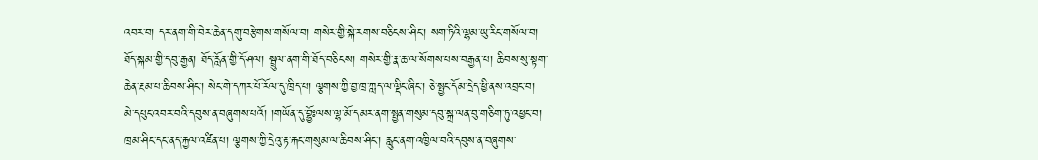འབར་བ། དར་ནག་གི་བེར་ཆེན་དགུ་བརྩེགས་གསོལ་བ། གསེར་གྱི་སྐེ་རགས་བཅིངས་ཤིང་། སག་ཏིའི་ལྷམ་ཡུ་རིང་གསོལ་བ། ཐོད་སྐམ་གྱི་དབུ་རྒྱན། ཐོད་རློན་གྱི་དོ་ཤལ། སྦྲུལ་ནག་གི་ཐོད་བཅིངས། གསེར་གྱི་རྣ་ཆ་ལ་སོགས་པས་བརྒྱན་པ། ཆིབས་སུ་སྟག་ཆེན་རྔམ་པ་ཆིབས་ཤིང་། སེང་གེ་དཀར་པོ་རོལ་དུ་ཁྲིད་པ། ལྕགས་ཀྱི་བྱ་ཁྲ་ཀླད་ལ་ལྡིང་ཞིང་། ཅེ་སྤྱང་དོམ་དྲེད་ཕྱི་ནས་འབྲང་བ། མེ་དཔུང་འབར་བའི་དབུས་ན་བཞུགས་པའོ། །གཡོན་དུ་བྷྱོཿལས་ལྷ་མོ་དམར་ནག་སྤྱན་གསུམ་དབུ་སྐྲ་ལན་བུ་གཅིག་ཏུ་འཕྱང་བ། ཁྲམ་ཤིང་དང་ནད་རྐྱལ་འཛིན་པ། ལྕགས་ཀྱི་དྲེའུ་རྟ་རྐང་གསུམ་ལ་ཆིབས་ཤིང་། རླུང་ནག་འཁྱིལ་བའི་དབུས་ན་བཞུགས་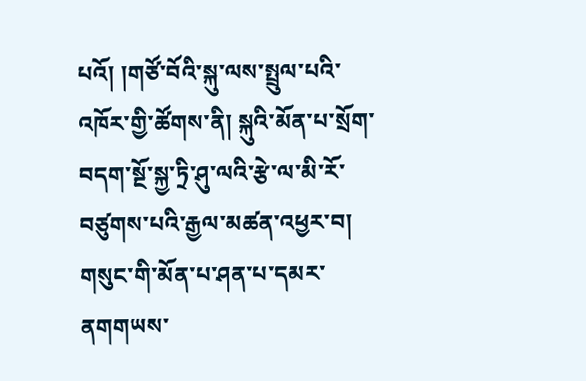པའོ། །གཙོ་བོའི་སྐུ་ལས་སྤྲུལ་པའི་འཁོར་གྱི་ཚོགས་ནི། སྐུའི་མོན་པ་སྲོག་བདག་སྔོ་སྐྱ་ཏྲི་ཤུ་ལའི་རྩེ་ལ་མི་རོ་བཙུགས་པའི་རྒྱལ་མཚན་འཕྱར་བ། གསུང་གི་མོན་པ་ཤན་པ་དམར་ནགགཡས་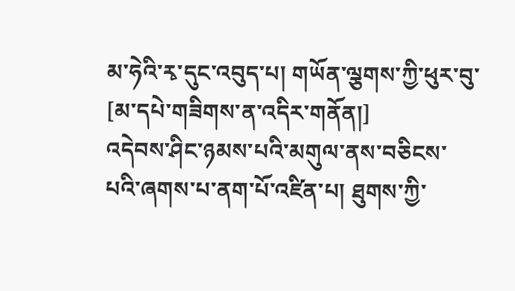མ་ཧེའི་རྭ་དུང་འབུད་པ། གཡོན་ལྕགས་ཀྱི་ཕུར་བུ་
[མ་དཔེ་གཟིགས་ན་འདིར་གནོན།]
འདེབས་ཤིང་ཉམས་པའི་མགུལ་ནས་བཅིངས་པའི་ཞགས་པ་ནག་པོ་འཛིན་པ། ཐུགས་ཀྱི་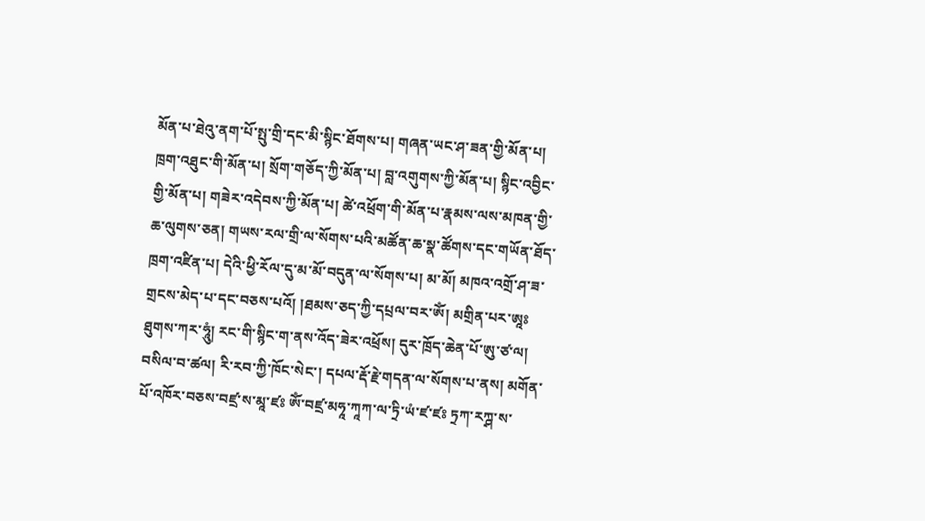མོན་པ་ཐེའུ་ནག་པོ་སྤུ་གྲི་དང་མི་སྙིང་ཐོགས་པ། གཞན་ཡང་ཤ་ཟན་གྱི་མོན་པ། ཁྲག་འཐུང་གི་མོན་པ། སྲོག་གཅོད་ཀྱི་མོན་པ། བླ་འགུགས་ཀྱི་མོན་པ། སྙིང་འབྱིང་གྱི་མོན་པ། གཟེར་འདེབས་ཀྱི་མོན་པ། ཚེ་འཕྲོག་གི་མོན་པ་རྣམས་ལས་མཁན་གྱི་ཆ་ལུགས་ཅན། གཡས་རལ་གྲི་ལ་སོགས་པའི་མཚོན་ཆ་སྣ་ཚོགས་དང་གཡོན་ཐོད་ཁྲག་འཛིན་པ། དེའི་ཕྱི་རོལ་དུ་མ་མོ་བདུན་ལ་སོགས་པ། མ་མོ། མཁའ་འགྲོ་ཤ་ཟ་གྲངས་མེད་པ་དང་བཅས་པའོ། །ཐམས་ཅད་ཀྱི་དཔྲལ་བར་ཨོཾ། མགྲིན་པར་ཨཱཿ ཐུགས་ཀར་ཧཱུཾ། རང་གི་སྙིང་ག་ནས་འོད་ཟེར་འཕྲོས། དུར་ཁྲོད་ཆེན་པོ་ཨུ་ཙ་ལ། བསིལ་བ་ཚལ། རི་རབ་ཀྱི་ཁོང་སེང་། དཔལ་རྡོ་རྗེ་གདན་ལ་སོགས་པ་ནས། མགོན་པོ་འཁོར་བཅས་བཛྲ་ས་མཱ་ཛཿ ཨོཾ་བཛྲ་མཧཱ་ཀཱཀ་ལ་ཏྲི་ཡཾ་ཛ་ཛཿ ཏྲཀ་རཀྴ་ས་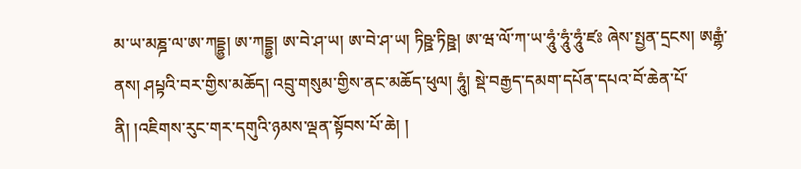མ་ཡ་མཎྜ་ལ་ཨ་ཀདྡྷྱ། ཨ་ཀདྡྷྱ། ཨ་བེ་ཤ་ཡ། ཨ་བེ་ཤ་ཡ། ཏིཥྛ་ཏིཥྛ། ཨ་ཝ་ལོ་ཀ་ཡ་ཧཱུཾ་ཧཱུཾ་ཧཱུཾ་ཛཿ ཞེས་སྤྱན་དྲངས། ཨརྒྷཾ་ནས། ཤཔྟའི་བར་གྱིས་མཆོད། འབྲུ་གསུམ་གྱིས་ནང་མཆོད་ཕུལ། ཧཱུཾ། སྡེ་བརྒྱད་དམག་དཔོན་དཔའ་བོ་ཆེན་པོ་ནི། །འཇིགས་རུང་གར་དགུའི་ཉམས་ལྡན་སྟོབས་པོ་ཆེ། །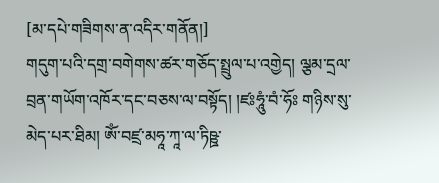[མ་དཔེ་གཟིགས་ན་འདིར་གནོན།]
གདུག་པའི་དགྲ་བགེགས་ཚར་གཅོད་སྤྲུལ་པ་འགྱེད། ལྕམ་དྲལ་བྲན་གཡོག་འཁོར་དང་བཅས་ལ་བསྟོད། །ཛཿཧཱུཾ་བཾ་ཧོཿ གཉིས་སུ་མེད་པར་ཐིམ། ཨོཾ་བཛྲ་མཧཱ་ཀཱ་ལ་ཏིཥྛ་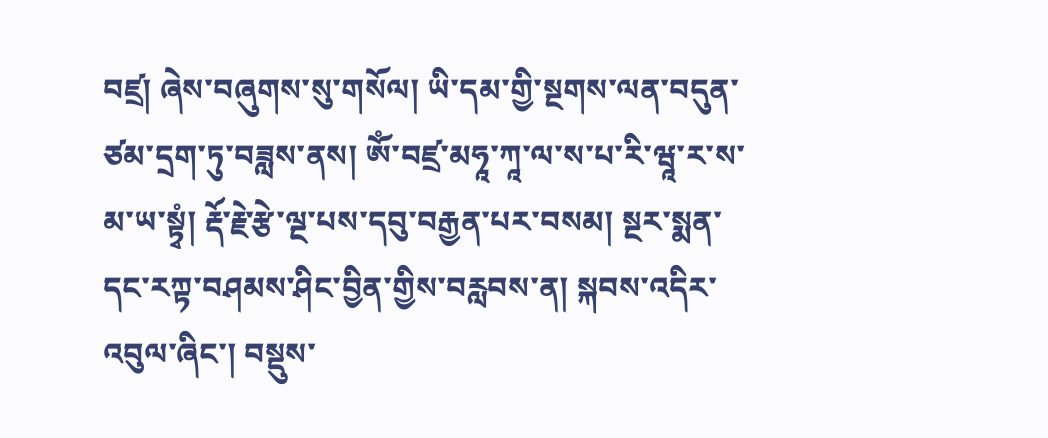བཛྲ། ཞེས་བཞུགས་སུ་གསོལ། ཡི་དམ་གྱི་སྔགས་ལན་བདུན་ཙམ་དྲག་ཏུ་བཟླས་ནས། ཨོཾ་བཛྲ་མཧཱ་ཀཱ་ལ་ས་པ་རི་ཝཱ་ར་ས་མ་ཡ་སྟྭཾ། རྡོ་རྗེ་རྩེ་ལྔ་པས་དབུ་བརྒྱན་པར་བསམ། སྔར་སྨན་དང་རཀྟ་བཤམས་ཤིང་བྱིན་གྱིས་བརླབས་ན། སྐབས་འདིར་འབུལ་ཞིང་། བསྡུས་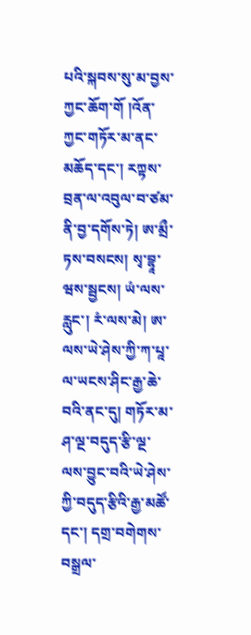པའི་སྐབས་སུ་མ་བྱས་ཀྱང་ཆོག་གོ །འོན་ཀྱང་གཏོར་མ་ནང་མཆོད་དང་། རཀྟས་བྲན་ལ་འབུལ་བ་ཙམ་ནི་བྱ་དགོས་ཏེ། ཨ་མྲྀ་ཏས་བསངས། སྭ་བྷཱ་ཝས་སྦྱངས། ཡཾ་ལས་རླུང་། རཾ་ལས་མེ། ཨ་ལས་ཡེ་ཤེས་ཀྱི་ཀ་པཱ་ལ་ཡངས་ཤིང་རྒྱ་ཆེ་བའི་ནང་དུ། གཏོར་མ་ཤ་ལྔ་བདུད་རྩི་ལྔ་ལས་བྱུང་བའི་ཡེ་ཤེས་ཀྱི་བདུད་རྩིའི་རྒྱ་མཚོ་དང་། དགྲ་བགེགས་བསྒྲལ་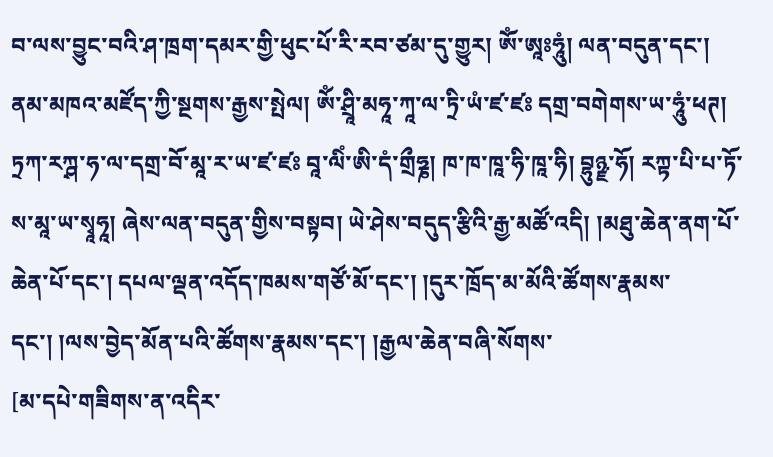བ་ལས་བྱུང་བའི་ཤ་ཁྲག་དམར་གྱི་ཕུང་པོ་རི་རབ་ཙམ་དུ་གྱུར། ཨོཾ་ཨཱཿཧཱུཾ། ལན་བདུན་དང་། ནམ་མཁའ་མཛོད་ཀྱི་སྔགས་རྒྱས་སྤེལ། ཨོཾ་ཤྲཱི་མཧཱ་ཀཱ་ལ་ཏྲི་ཡཾ་ཛ་ཛཿ དགྲ་བགེགས་ཡ་ཧཱུཾ་ཕཊ། ཏྲཀ་རཀྴ་ཧ་ལ་དགྲ་བོ་མཱ་ར་ཡ་ཛ་ཛཿ བཱ་ལིཾ་ཨི་དཾ་གྲྀཧྞ། ཁ་ཁ་ཁཱ་ཧི་ཁཱ་ཧི། བྷུཉྫ་ཧོ། རཀྟ་པི་པ་ཏོ་ས་མཱ་ཡ་སྭཱཧཱ། ཞེས་ལན་བདུན་གྱིས་བསྟབ། ཡེ་ཤེས་བདུད་རྩིའི་རྒྱ་མཚོ་འདི། །མཐུ་ཆེན་ནག་པོ་ཆེན་པོ་དང་། དཔལ་ལྡན་འདོད་ཁམས་གཙོ་མོ་དང་། །དུར་ཁྲོད་མ་མོའི་ཚོགས་རྣམས་དང་། །ལས་བྱེད་མོན་པའི་ཚོགས་རྣམས་དང་། །རྒྱལ་ཆེན་བཞི་སོགས་
[མ་དཔེ་གཟིགས་ན་འདིར་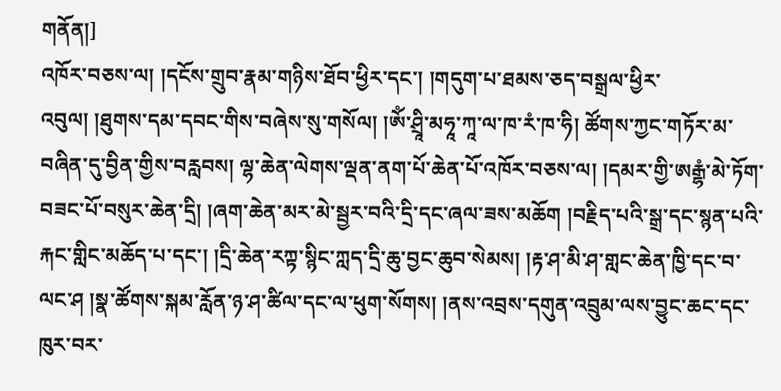གནོན།]
འཁོར་བཅས་ལ། །དངོས་གྲུབ་རྣམ་གཉིས་ཐོབ་ཕྱིར་དང་། །གདུག་པ་ཐམས་ཅད་བསྒྲལ་ཕྱིར་འབུལ། །ཐུགས་དམ་དབང་གིས་བཞེས་སུ་གསོལ། །ཨོཾ་ཤྲཱི་མཧཱ་ཀཱ་ལ་ཁ་རཾ་ཁ་ཧི། ཚོགས་ཀྱང་གཏོར་མ་བཞིན་དུ་བྱིན་གྱིས་བརླབས། ལྷ་ཆེན་ལེགས་ལྡན་ནག་པོ་ཆེན་པོ་འཁོར་བཅས་ལ། །དམར་གྱི་ཨརྒྷཾ་མེ་ཏོག་བཟང་པོ་བསུར་ཆེན་དྲི། །ཞག་ཆེན་མར་མེ་སྦྱར་བའི་དྲི་དང་ཞལ་ཟས་མཆོག །བརྗིད་པའི་སྒྲ་དང་སྙན་པའི་རྐང་གླིང་མཆོད་པ་དང་། །དྲི་ཆེན་རཀྟ་སྙིང་ཀླད་དྲི་ཆུ་བྱང་ཆུབ་སེམས། །རྟ་ཤ་མི་ཤ་གླང་ཆེན་ཁྱི་དང་བ་ལང་ཤ །སྣ་ཚོགས་སྐམ་རློན་ཉ་ཤ་ཚིལ་དང་ལ་ཕུག་སོགས། །ནས་འབྲས་དགུན་འབྲུམ་ལས་བྱུང་ཆང་དང་ཁུར་བར་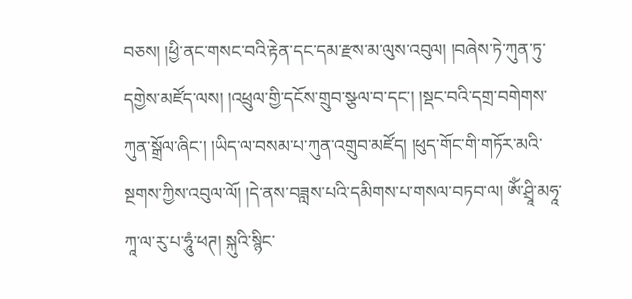བཅས། །ཕྱི་ནང་གསང་བའི་རྟེན་དང་དམ་རྫས་མ་ལུས་འབུལ། །བཞེས་ཏེ་ཀུན་ཏུ་དགྱེས་མཛོད་ལས། །འཕྲུལ་གྱི་དངོས་གྲུབ་སྩལ་བ་དང་། །སྡང་བའི་དགྲ་བགེགས་ཀུན་སྒྲོལ་ཞིང་། །ཡིད་ལ་བསམ་པ་ཀུན་འགྲུབ་མཛོད། །ཕུད་གོང་གི་གཏོར་མའི་སྔགས་ཀྱིས་འབུལ་ལོ། །དེ་ནས་བཟླས་པའི་དམིགས་པ་གསལ་བཏབ་ལ། ཨོཾ་ཤྲཱི་མཧཱ་ཀཱ་ལ་རུ་པ་ཧཱུཾ་ཕཊ། སྐུའི་སྙིང་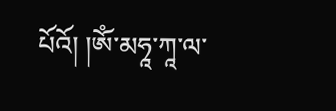པོའོ། །ཨོཾ་མཧཱ་ཀཱ་ལ་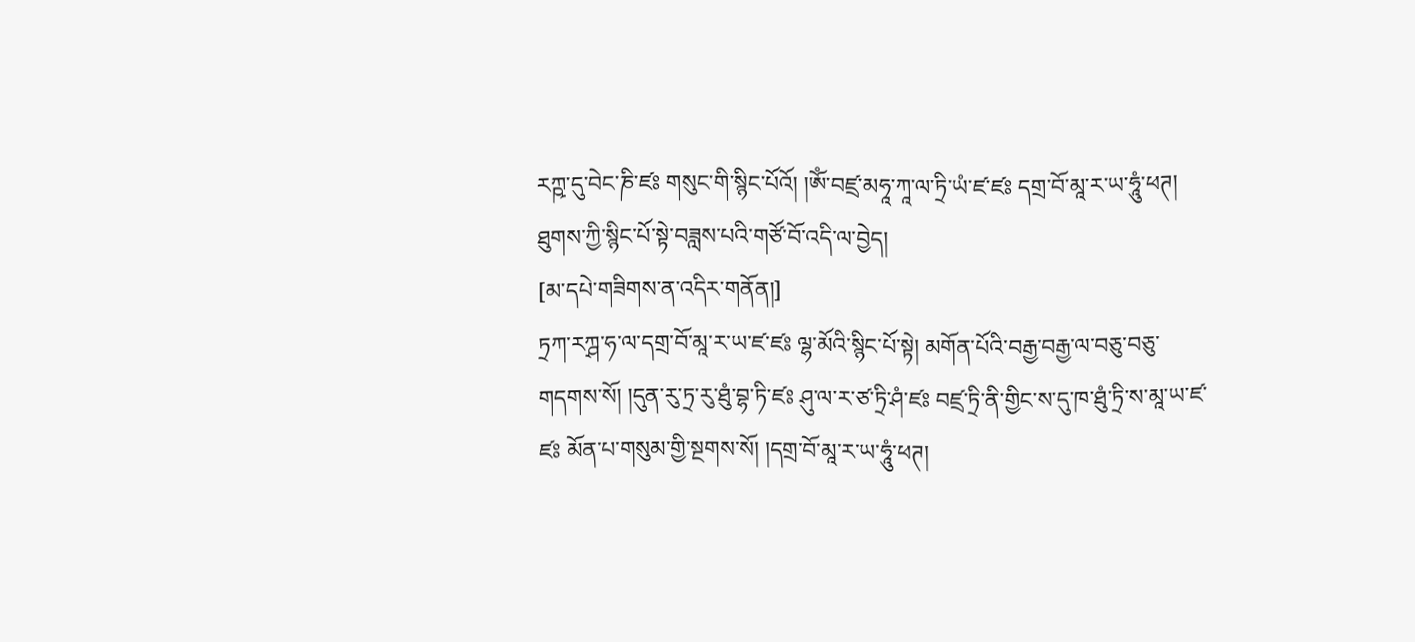རཀྵ་དུ་བེང་ཎི་ཛཿ གསུང་གི་སྙིང་པོའོ། །ཨོཾ་བཛྲ་མཧཱ་ཀཱ་ལ་ཏྲི་ཡཾ་ཛ་ཛཿ དགྲ་བོ་མཱ་ར་ཡ་ཧཱུཾ་ཕཊ། ཐུགས་ཀྱི་སྙིང་པོ་སྟེ་བཟླས་པའི་གཙོ་བོ་འདི་ལ་བྱེད།
[མ་དཔེ་གཟིགས་ན་འདིར་གནོན།]
ཏྲཀ་རཀྴ་ཧ་ལ་དགྲ་བོ་མཱ་ར་ཡ་ཛ་ཛཿ ལྷ་མོའི་སྙིང་པོ་སྟེ། མགོན་པོའི་བརྒྱ་བརྒྱ་ལ་བཅུ་བཅུ་གདགས་སོ། །དུན་རུ་ཏྲ་རུ་ཐུཾ་བྷ་ཏི་ཛཿ ཤུ་ལ་ར་ཙ་ཏྲི་ཤཾ་ཛཿ བཛྲ་ཏྲི་ནི་གྱིང་ས་དུ་ཁ་ཐུཾ་ཏྲི་ས་མཱ་ཡ་ཛ་ཛཿ མོན་པ་གསུམ་གྱི་སྔགས་སོ། །དགྲ་བོ་མཱ་ར་ཡ་ཧཱུཾ་ཕཊ།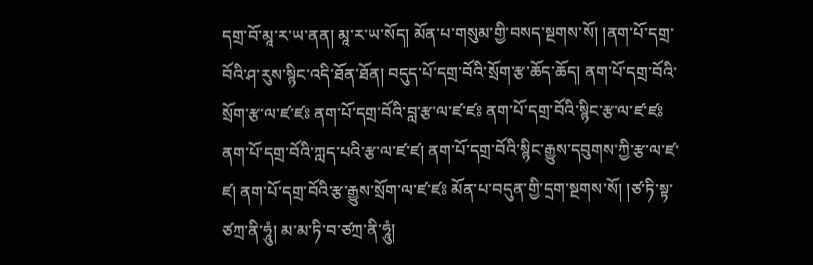དགྲ་བོ་མཱ་ར་ཡ་ནན། མཱ་ར་ཡ་སོད། མོན་པ་གསུམ་གྱི་བསད་སྔགས་སོ། །ནག་པོ་དགྲ་བོའི་ཤ་རུས་སྙིང་འདི་ཐོན་ཐོན། བདུད་པོ་དགྲ་བོའི་སྲོག་རྩ་ཆོད་ཆོད། ནག་པོ་དགྲ་བོའི་སྲོག་རྩ་ལ་ཛ་ཛཿ ནག་པོ་དགྲ་བོའི་བླ་རྩ་ལ་ཛ་ཛཿ ནག་པོ་དགྲ་བོའི་སྙིང་རྩ་ལ་ཛ་ཛཿ ནག་པོ་དགྲ་བོའི་ཀླད་པའི་རྩ་ལ་ཛ་ཛ། ནག་པོ་དགྲ་བོའི་སྙིང་རྒྱུས་དབུགས་ཀྱི་རྩ་ལ་ཛ་ཛ། ནག་པོ་དགྲ་བོའི་རྩ་རྒྱུས་སྲོག་ལ་ཛ་ཛཿ མོན་པ་བདུན་གྱི་དྲག་སྔགས་སོ། །ཙ་ཏི་སྟ་ཙཀྲ་ནི་ཧཱུཾ། མ་མ་ཏི་བ་ཙཀྲ་ནི་ཧཱུཾ།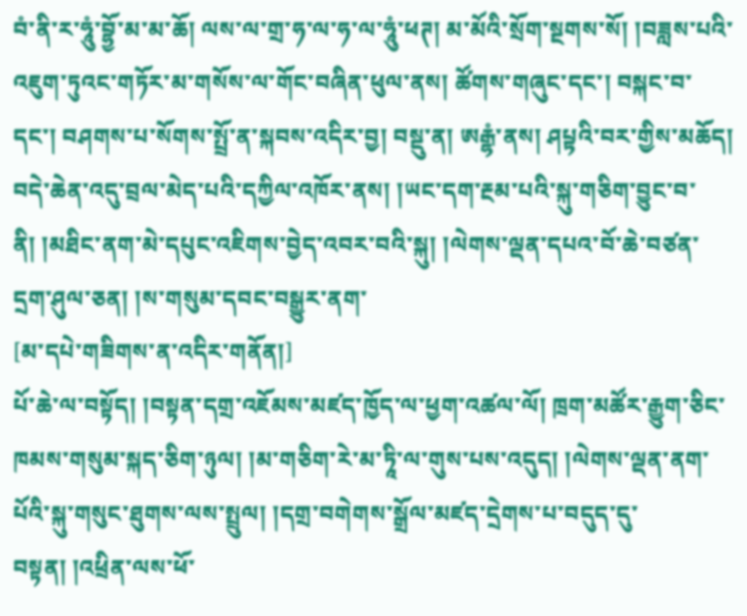བཾ་ནི་ར་ཧཱུཾ་བྷྱོ་མ་མ་ཆོ། ལས་ལ་གྲ་ཧ་ལ་ཧ་ལ་ཧཱུཾ་ཕཊ། མ་མོའི་སྲོག་སྔགས་སོ། །བཟླས་པའི་འཇུག་ཏུའང་གཏོར་མ་གསོས་ལ་གོང་བཞིན་ཕུལ་ནས། ཚོགས་གཞུང་དང་། བསྐང་བ་དང་། བཤགས་པ་སོགས་སྤྲོ་ན་སྐབས་འདིར་བྱ། བསྡུ་ན། ཨརྒྷཾ་ནས། ཤཔྟའི་བར་གྱིས་མཆོད། བདེ་ཆེན་འདུ་བྲལ་མེད་པའི་དཀྱིལ་འཁོར་ནས། །ཡང་དག་རྔམ་པའི་སྐུ་གཅིག་བྱུང་བ་ནི། །མཐིང་ནག་མེ་དཔུང་འཇིགས་བྱེད་འབར་བའི་སྐུ། །ལེགས་ལྡན་དཔའ་བོ་ཆེ་བཙན་དྲག་ཤུལ་ཅན། །ས་གསུམ་དབང་བསྒྱུར་ནག་
[མ་དཔེ་གཟིགས་ན་འདིར་གནོན།]
པོ་ཆེ་ལ་བསྟོད། །བསྟན་དགྲ་འཇོམས་མཛད་ཁྱོད་ལ་ཕྱག་འཚལ་ལོ། ཁྲག་མཚོར་རྒྱུག་ཅིང་ཁམས་གསུམ་སྐད་ཅིག་ཉུལ། །མ་གཅིག་རེ་མ་ཏཱི་ལ་གུས་པས་འདུད། །ལེགས་ལྡན་ནག་པོའི་སྐུ་གསུང་ཐུགས་ལས་སྤྲུལ། །དགྲ་བགེགས་སྒྲོལ་མཛད་དྲེགས་པ་བདུད་དུ་བསྟན། །འཕྲིན་ལས་ཕོ་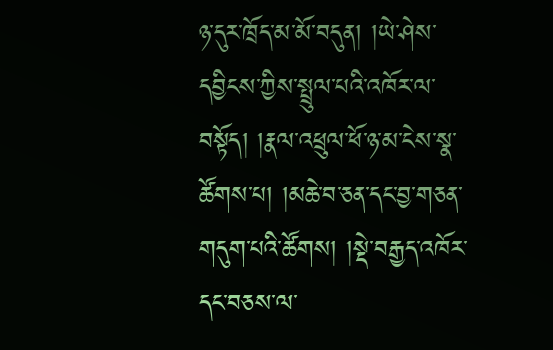ཉ་དུར་ཁྲོད་མ་མོ་བདུན། །ཡེ་ཤེས་དབྱིངས་ཀྱིས་སྤྲུལ་པའི་འཁོར་ལ་བསྟོད། །རྣལ་འཕྲུལ་ཕོ་ཉ་མ་ངེས་སྣ་ཚོགས་པ། །མཆེ་བ་ཅན་དང་བྱ་གཅན་གདུག་པའི་ཚོགས། །སྡེ་བརྒྱད་འཁོར་དང་བཅས་ལ་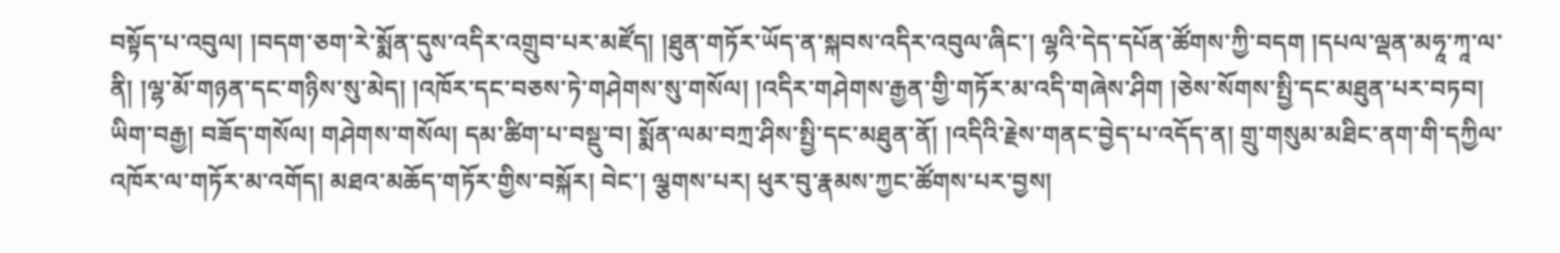བསྟོད་པ་འབུལ། །བདག་ཅག་རེ་སྨོན་དུས་འདིར་འགྲུབ་པར་མཛོད། །ཐུན་གཏོར་ཡོད་ན་སྐབས་འདིར་འབུལ་ཞིང་། ལྷའི་དེད་དཔོན་ཚོགས་ཀྱི་བདག །དཔལ་ལྡན་མཧཱ་ཀཱ་ལ་ནི། །ལྷ་མོ་གཉན་དང་གཉིས་སུ་མེད། །འཁོར་དང་བཅས་ཏེ་གཤེགས་སུ་གསོལ། །འདིར་གཤེགས་རྒྱན་གྱི་གཏོར་མ་འདི་གཞེས་ཤིག །ཅེས་སོགས་སྤྱི་དང་མཐུན་པར་བཏབ། ཡིག་བརྒྱ། བཟོད་གསོལ། གཤེགས་གསོལ། དམ་ཚིག་པ་བསྡུ་བ། སྨོན་ལམ་བཀྲ་ཤིས་སྤྱི་དང་མཐུན་ནོ། །འདིའི་རྗེས་གནང་བྱེད་པ་འདོད་ན། གྲུ་གསུམ་མཐིང་ནག་གི་དཀྱིལ་འཁོར་ལ་གཏོར་མ་འགོད། མཐའ་མཆོད་གཏོར་གྱིས་བསྐོར། བེང་། ལྕགས་པར། ཕུར་བུ་རྣམས་ཀྱང་ཚོགས་པར་བྱས།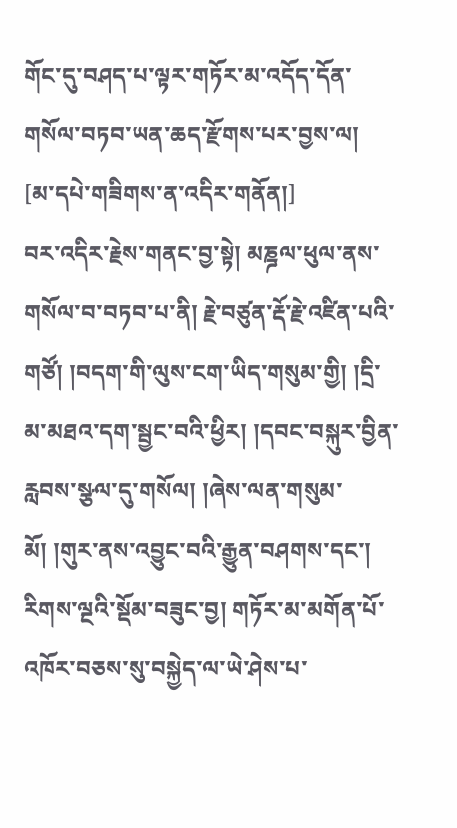གོང་དུ་བཤད་པ་ལྟར་གཏོར་མ་འདོད་དོན་གསོལ་བཏབ་ཡན་ཆད་རྫོགས་པར་བྱས་ལ།
[མ་དཔེ་གཟིགས་ན་འདིར་གནོན།]
བར་འདིར་རྗེས་གནང་བྱ་སྟེ། མཎྜལ་ཕུལ་ནས་གསོལ་བ་བཏབ་པ་ནི། རྗེ་བཙུན་རྡོ་རྗེ་འཛིན་པའི་གཙོ། །བདག་གི་ལུས་ངག་ཡིད་གསུམ་གྱི། །དྲི་མ་མཐའ་དག་སྦྱང་བའི་ཕྱིར། །དབང་བསྐུར་བྱིན་རླབས་སྩལ་དུ་གསོལ། །ཞེས་ལན་གསུམ་མོ། །གུར་ནས་འབྱུང་བའི་རྒྱུན་བཤགས་དང་། རིགས་ལྔའི་སྡོམ་བཟུང་བྱ། གཏོར་མ་མགོན་པོ་འཁོར་བཅས་སུ་བསྐྱེད་ལ་ཡེ་ཤེས་པ་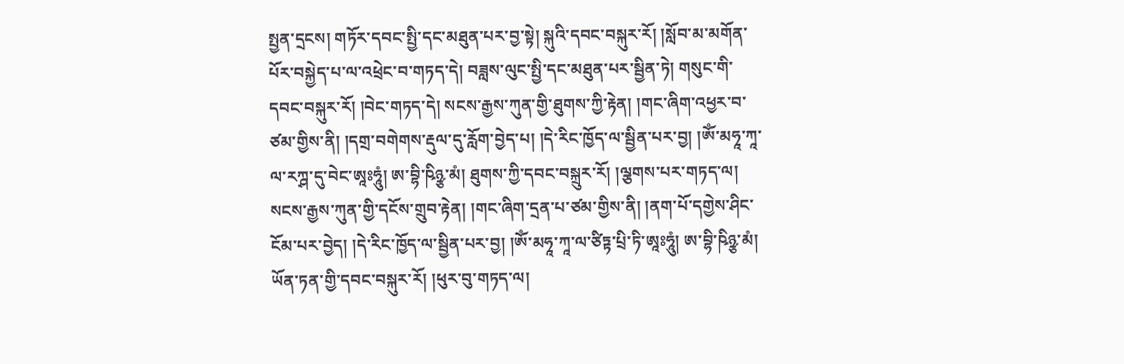སྤྱན་དྲངས། གཏོར་དབང་སྤྱི་དང་མཐུན་པར་བྱ་སྟེ། སྐུའི་དབང་བསྐུར་རོ། །སློབ་མ་མགོན་པོར་བསྐྱེད་པ་ལ་འཕྲེང་བ་གཏད་དེ། བཟླས་ལུང་སྤྱི་དང་མཐུན་པར་སྦྱིན་ཏེ། གསུང་གི་དབང་བསྐུར་རོ། །བེང་གཏད་དེ། སངས་རྒྱས་ཀུན་གྱི་ཐུགས་ཀྱི་རྟེན། །གང་ཞིག་འཕྱར་བ་ཙམ་གྱིས་ནི། །དགྲ་བགེགས་རྡུལ་དུ་རློག་བྱེད་པ། །དེ་རིང་ཁྱོད་ལ་སྦྱིན་པར་བྱ། །ཨོཾ་མཧཱ་ཀཱ་ལ་རཀྴ་དུ་བེང་ཨཱཿཧཱུཾ། ཨ་བྷི་ཥིཉྩ་མཾ། ཐུགས་ཀྱི་དབང་བསྐྲུར་རོ། །ལྕགས་པར་གཏད་ལ། སངས་རྒྱས་ཀུན་གྱི་དངོས་གྲུབ་རྟེན། །གང་ཞིག་དྲན་པ་ཙམ་གྱིས་ནི། །ནག་པོ་དགྱེས་ཤིང་ངོམ་པར་བྱེད། །དེ་རིང་ཁྱོད་ལ་སྦྱིན་པར་བྱ། །ཨོཾ་མཧཱ་ཀཱ་ལ་ཙིཏྟ་པྲི་ཏི་ཨཱཿཧཱུཾ། ཨ་བྷི་ཥིཉྩ་མཾ། ཡོན་ཏན་གྱི་དབང་བསྐུར་རོ། །ཕུར་བུ་གཏད་ལ།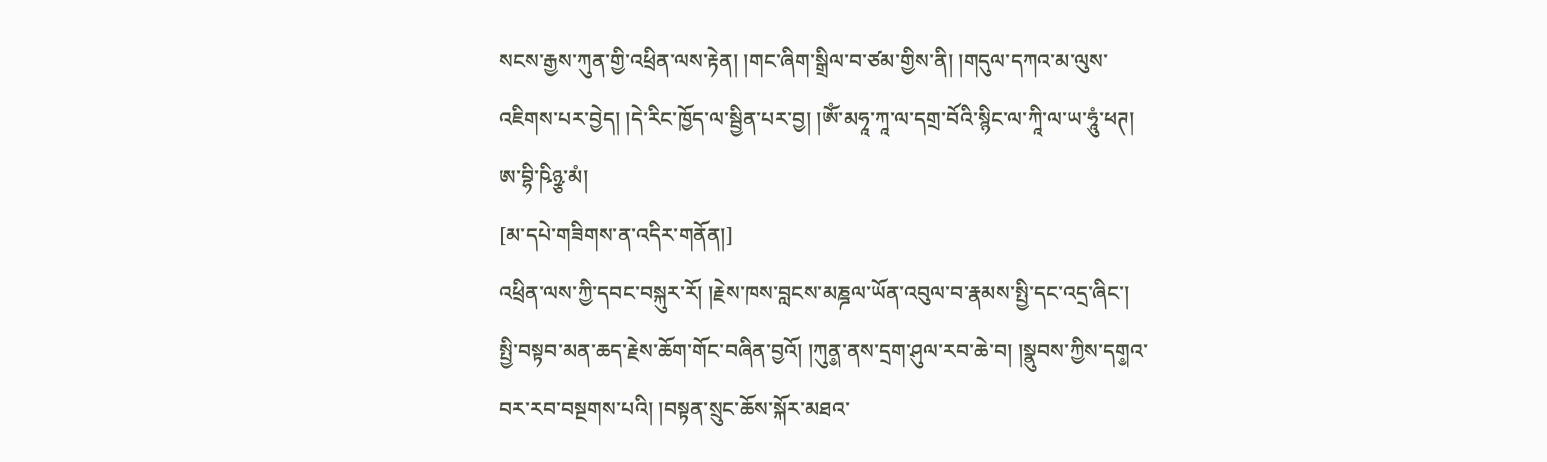སངས་རྒྱས་ཀུན་གྱི་འཕྲིན་ལས་རྟེན། །གང་ཞིག་སྒྲིལ་བ་ཙམ་གྱིས་ནི། །གདུལ་དཀའ་མ་ལུས་འཇིགས་པར་བྱེད། །དེ་རིང་ཁྱོད་ལ་སྦྱིན་པར་བྱ། །ཨོཾ་མཧཱ་ཀཱ་ལ་དགྲ་བོའི་སྙིང་ལ་ཀཱི་ལ་ཡ་ཧཱུཾ་ཕཊ། ཨ་བྷི་ཥིཉྩ་མཾ།
[མ་དཔེ་གཟིགས་ན་འདིར་གནོན།]
འཕྲིན་ལས་ཀྱི་དབང་བསྐུར་རོ། །རྗེས་ཁས་བླངས་མཎྜལ་ཡོན་འབུལ་བ་རྣམས་སྤྱི་དང་འདྲ་ཞིང་། སྤྱི་བསྟབ་མན་ཆད་རྗེས་ཆོག་གོང་བཞིན་བྱའོ། །ཀུན༵་ནས་དྲག་ཤུལ་རབ་ཆེ་བ། །སྣུབས་ཀྱིས་དག༵འ་བར་རབ་བསྔགས་པའི། །བསྟན་སྲུང་ཆོས་སྐོར་མཐའ་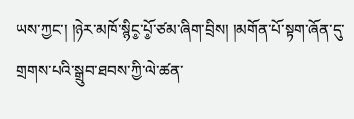ཡས་ཀྱང་། །ཉེར་མཁོ་སྙིང༵་པོ༵་ཙམ་ཞིག་བྲིས། །མགོན་པོ་སྟག་ཞོན་དུ་གྲགས་པའི་སྒྲུབ་ཐབས་ཀྱི་ལེ་ཚན་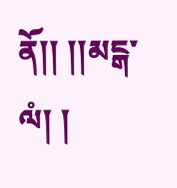ནོ།། །།མངྒ་ལཾ། །